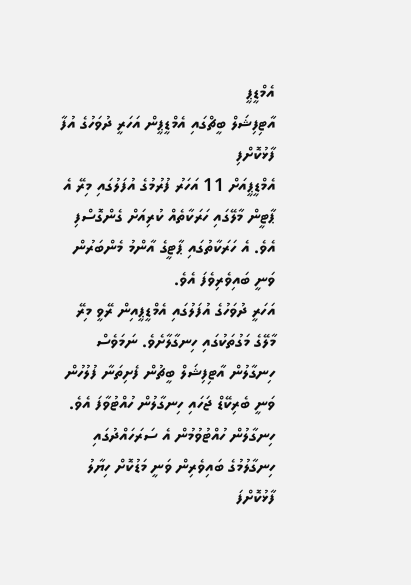އެމްޑީޕީ
އާޓިފިޝަލް ބީޗްގައި އެމްޑީޕީން އަހަރީ ދުވަހުގެ އުފާ ފާޅުކޮށްފި
އެމްޑީޕީއަށް 11 އަހަރު ފުރުމުގެ އުފަލުގައި މިރޭ އެ ޕާޓީން މާލޭގައި ހަރަކާތެއް ކުރިއަށް ގެންގޮސްފި އެވެ. އެ ހަރަކާތުގައި ޕާޓީގެ އާންމު މެންބަރުން ވަނީ ބައިވެރިވެފަ އެވެ.
އަހަރީ ދުވަހުގެ އުފަލުގައި އެމްޑީޕީއިން ރޭވީ މިރޭ މާލޭގެ މަގުތަކުގައި ހިނގާލާށެވެ. ނަމަވެސް ހިނގާލުން އާޓިފިޝަލް ބީޗުން ފެށިތަނާ ފުލުހުން ވަނީ ބެރިކޭޑް ޖަހައި ހިނގާލުން ހުއްޓުވާފަ އެވެ. ހިނގާލުން ހުއްޓުވުމުން އެ ސަރަހައްދުގައި ހިނގާލުމުގެ ބައިވެރިން ވަނީ މަޑުކޮށް ހިޔާލު ފާޅުކޮށްފަ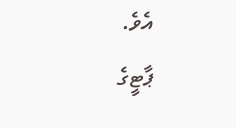އެވެ.
ޕާޓީގެ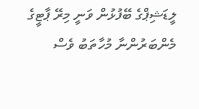ލީޑަޝިޕްގެ ބޭފުޅުން ވަނީ މިރޭ ޕާޓީގެ މެންބަރުންނާ މުހާތަބު ވެސް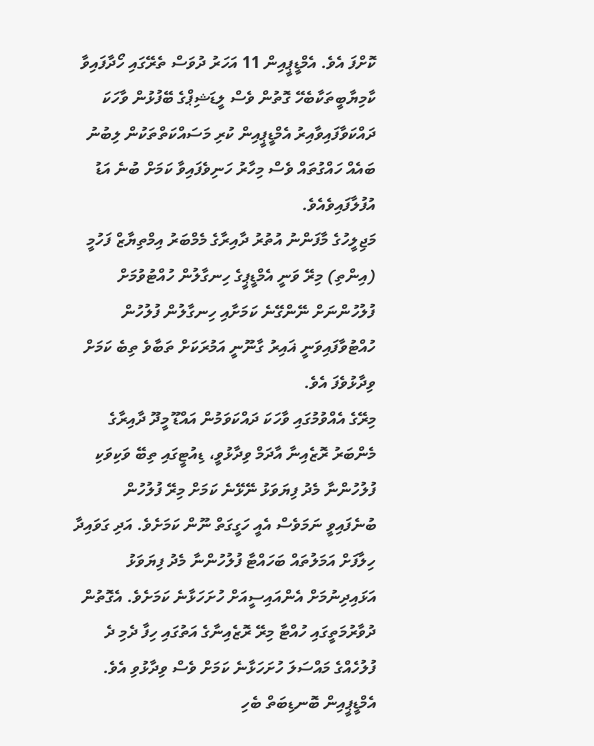ކޮށްފަ އެވެ. އެމްޑީޕީއިން 11 އަހަރު ދުވަސް ތެރޭގައި ހޯދާފައިވާ ކާމިޔާބީތަކާބެހޭ ގޮތުން ވެސް ލީޑަޝިޕްގެ ބޭފުޅުން ވާހަކަ ދައްކަވާފައިވާއިރު އެމްޑީޕީއިން ކުރި މަސައްކަތްތަކުން ލިބުނު ބައެއް ހައްގުތައް ވެސް މިހާރު ހަނިވެފައިވާ ކަމަށް ބުނެ އަޑު އުފުލާފައިވެއެވެ.
މަޖިލީހުގެ މާފަންނު އުތުރު ދާއިރާގެ މެމްބަރު އިމްތިޔާޒް ފަހުމީ (އިންތި) މިރޭ ވަނީ އެމްޑީޕީގެ ހިނގާލުން ހުއްޓުވުމަށް ފުލުހުންނަށް ނޭންގޭނެ ކަމަށާއި ހިނގާލުން ފުލުހުން ހުއްޓުވާފައިވަނީ ޣައިރު ގާނޫނީ އަމުރަކަށް ތަބާވެ ތިބެ ކަމަށް ވިދާޅުވެފަ އެވެ.
މިރޭގެ އެއްވުމުގައި ވާހަކަ ދައްކަވަމުން އައްޑޫ މީދޫ ދާއިރާގެ މެންބަރު ރޮޒެއިނާ އާދަމް ވިދާޅުވީ، ޑިއުޓީގައި ތިބޭ ވަކިވަކި ފުލުހުންނާ މެދު ފިޔަވަޅު ނޭޅޭނެ ކަމަށް މިރޭ ފުލުހުން ބުނެފައިވީ ނަމަވެސް އެއީ ހަގީގަތް ނޫން ކަމަށެވެ. އަދި ގަވައިދާ ހިލާފަށް އަމަލުތައް ބަހައްޓާ ފުލުހުންނާ މެދު ފިޔަވަޅު އަޅައިދިނުމަށް އެންއައިސީއަށް ހުށަހަޅާނެ ކަމަށެވެ. އެގޮތުން ދުވާރުމަތީގައި ހުއްޓާ މިރޭ ރޮޒެއިނާގެ އަތުގައި ހިފާ ދެމި ދެ ފުލުހެއްގެ މައްސަލަ ހުށަހަޅާނެ ކަމަށް ވެސް ވިދާޅުވި އެވެ.
އެމްޑީޕީއިން ބޮނޑިބަތް ބެހި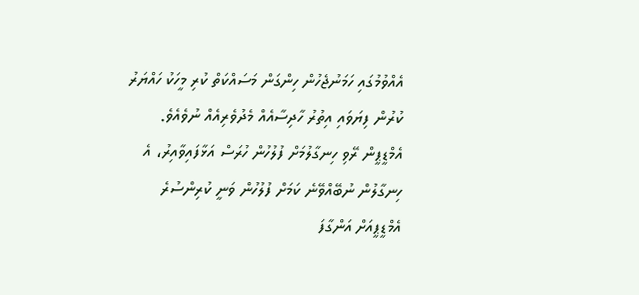އެއްވުމުގައި ހަމަނުޖެހުން ހިންގަން މަސައްކަތް ކުރި މީހަކު ހައްޔަރު ކުރުން ފިޔަވައި އިތުރު ހާދިސާއެއް މެދުވެރިއެއް ނުވެއެވެ.
އެމްޑީޕީން ރޭވި ހިނގާލުމަށް ފުލުހުން ހުރަސް އަޅާފައިވާއިރު، އެ ހިނގާލުން ނުބޭއްވޭނެ ކަމަށް ފުލުހުން ވަނީ ކުރިންސުރެ އެމްޑީޕީއަށް އަންގާފަ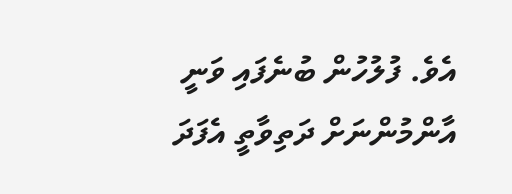އެވެ. ފުލުހުން ބުނެފައި ވަނީ އާންމުންނަށް ދަތިވާތީ އެފަދަ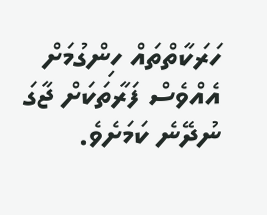ހަރަކާތްތައް ހިންގުމަށް އެއްވެސް ފަރާތަކަށް ޖާގަ ނުދޭނެ ކަމަށެވެ.